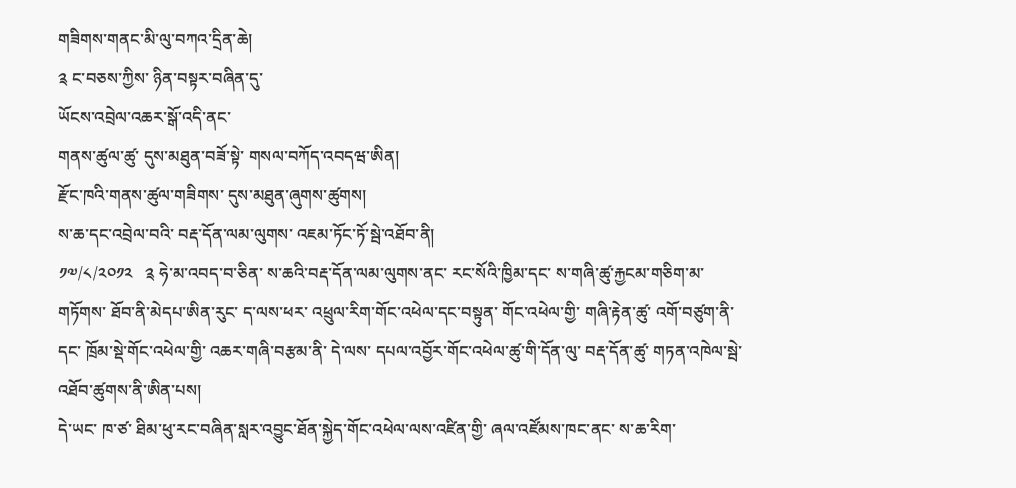གཟིགས་གནང་མི་ལུ་བཀའ་དྲིན་ཆེ།
༉ ང་བཅས་ཀྱིས་ ཉིན་བསྟར་བཞིན་དུ་
ཡོངས་འབྲེལ་འཆར་སྒོ་འདི་ནང་
གནས་ཚུལ་ཚུ་ དུས་མཐུན་བཟོ་སྟེ་ གསལ་བཀོད་འབདཝ་ཨིན།
རྫོང་ཁའི་གནས་ཚུལ་གཟིགས་ དུས་མཐུན་ཞུགས་ཚུགས།
ས་ཆ་དང་འབྲེལ་བའི་ བརྡ་དོན་ལམ་ལུགས་ འཇམ་ཏོང་ཏོ་སྦེ་འཐོབ་ནི།
༡༧/༨/༢༠༡༢   ༉ ཧེ་མ་འབད་བ་ཅིན་ ས་ཆའི་བརྡ་དོན་ལམ་ལུགས་ནང་ རང་སོའི་ཁྱིམ་དང་ ས་གཞི་ཚུ་རྐྱངམ་གཅིག་མ་གཏོགས་ ཐོབ་ནི་མེདཔ་ཨིན་རུང་ ད་ལས་ཕར་ འཕྲུལ་རིག་གོང་འཕེལ་དང་བསྟུན་ གོང་འཕེལ་གྱི་ གཞི་རྟེན་ཚུ་ འགོ་བཙུག་ནི་དང་ ཁྲོམ་སྡེ་གོང་འཕེལ་གྱི་ འཆར་གཞི་བརྩམ་ནི་ དེ་ལས་ དཔལ་འབྱོར་གོང་འཕེལ་ཚུ་གི་དོན་ལུ་ བརྡ་དོན་ཚུ་ གཏན་འཁེལ་སྦེ་ འཐོབ་ཚུགས་ནི་ཨིན་པས།
དེ་ཡང་ ཁ་ཙ་ ཐིམ་ཕུ་རང་བཞིན་སླར་འབྱུང་ཐོན་སྐྱེད་གོང་འཕེལ་ལས་འཛིན་གྱི་ ཞལ་འཛོམས་ཁང་ནང་ ས་ཆ་རིག་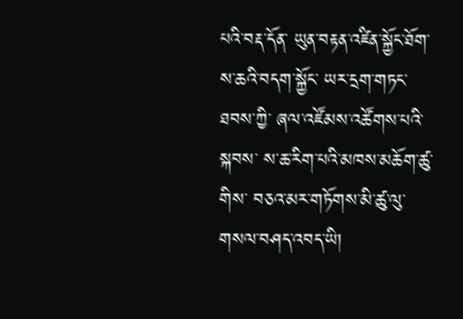པའི་བརྡ་དོན་ ཡུན་བརྟན་འཛིན་སྐྱོང་ཐོག་ ས་ཆའི་བདག་སྐྱོང་ ཡར་དྲག་གཏང་ཐབས་ཀྱི་ ཞལ་འཛོམས་འཚོགས་པའི་སྐབས་ ས་ཆ་རིག་པའི་མཁས་མཆོག་ཚུ་གིས་ བཅའ་མར་གཏོགས་མི་ཚུ་ལུ་ གསལ་བཤད་འབད་ཡི།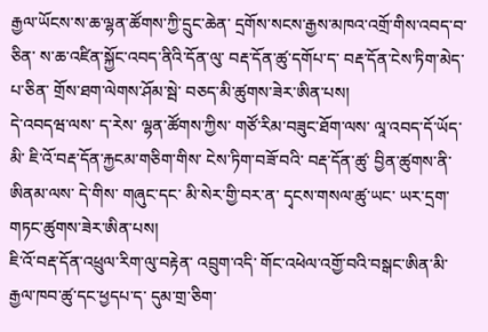རྒྱལ་ཡོངས་ས་ཆ་ལྷན་ཚོགས་ཀྱི་དྲུང་ཆེན་ དྲགོས་སངས་རྒྱས་མཁའ་འགྲོ་གིས་འབད་བ་ཅིན་ ས་ཆ་འཛིན་སྐྱོང་འབད་ནིའི་དོན་ལུ་ བརྡ་དོན་ཚུ་དགོཔ་ད་ བརྡ་དོན་ངེས་ཏིག་མེད་པ་ཅིན་ གྲོས་ཐག་ལེགས་ཤོམ་སྦེ་ བཅད་མི་ཚུགས་ཟེར་ཨིན་པས།
དེ་འབདཝ་ལས་ ད་རེས་ ལྷན་ཚོགས་ཀྱིས་ གཙོ་རིམ་བཟུང་ཐོག་ལས་ ལཱ་འབད་དོ་ཡོད་མི་ ཇི་འོ་བརྡ་དོན་རྐྱངམ་གཅིག་གིས་ ངེས་ཏིག་བཟོ་བའི་ བརྡ་དོན་ཚུ་ བྱིན་ཚུགས་ནི་ཨིནམ་ལས་ དེ་གིས་ གཞུང་དང་ མི་སེར་གྱི་བར་ན་ དྭངས་གསལ་ཚུ་ཡང་ ཡར་དྲག་གཏང་ཚུགས་ཟེར་ཨིན་པས།
ཇི་འོ་བརྡ་དོན་འཕྲུལ་རིག་ལུ་བརྟེན་ འབྲུག་འདི་ གོང་འཕེལ་འགྱོ་བའི་བསྒང་ཨིན་མི་ རྒྱལ་ཁབ་ཚུ་དང་ཕྱདཔ་ད་ དུམ་གྲ་ཅིག་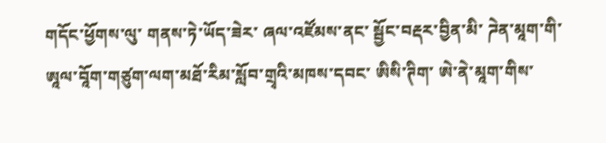གདོང་ཕྱོགས་ལུ་ གནས་ཏེ་ཡོད་ཟེར་ ཞལ་འཛོམས་ནང་ སྦྱོང་བརྡར་བྱིན་མི་ ཌེན་མཱག་གི་ ཨཱལ་བཱོག་གཙུག་ལག་མཐོ་རིམ་སློབ་གྲྭའི་མཁས་དབང་ ཨིསི་ཊིག་ ཨེ་ནེ་མཱག་གིས་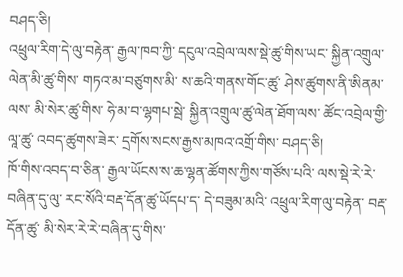བཤད་ཅི།
འཕྲུལ་རིག་དེ་ལུ་བརྟེན་ རྒྱལ་ཁབ་ཀྱི་ དངུལ་འབྲེལ་ལས་སྡེ་ཚུ་གིས་ཡང་ སྐྱིན་འགྲུལ་ལེན་མི་ཚུ་གིས་ གཏའ་མ་བཙུགས་མི་ ས་ཆའི་གནས་གོང་ཚུ་ ཤེས་ཚུགས་ནི་ཨིནམ་ལས་ མི་སེར་ཚུ་གིས་ ཧེ་མ་བ་ལྷགཔ་སྦེ་ སྐྱིན་འགྲུལ་ཚུ་ལེན་ཐོག་ལས་ ཚོང་འབྲེལ་གྱི་ལཱ་ཚུ་ འབད་ཚུགས་ཟེར་ དྲགོས་སངས་རྒྱས་མཁའ་འགྲོ་གིས་ བཤད་ཅི།
ཁོ་གིས་འབད་བ་ཅིན་ རྒྱལ་ཡོངས་ས་ཆ་ལྷན་ཚོགས་ཀྱིས་གཙོས་པའི་ ལས་སྡེ་རེ་རེ་བཞིན་དུ་ལུ་ རང་སོའི་བརྡ་དོན་ཚུ་ཡོདཔ་ད་ དེ་བཟུམ་མའི་ འཕྲུལ་རིག་ལུ་བརྟེན་ བརྡ་དོན་ཚུ་ མི་སེར་རེ་རེ་བཞིན་དུ་གིས་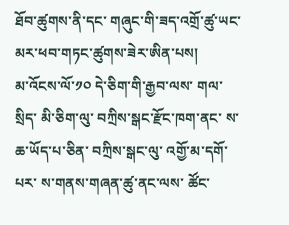ཐོབ་ཚུགས་ནི་དང་ གཞུང་གི་ཟད་འགྲོ་ཚུ་ཡང་ མར་ཕབ་གཏང་ཚུགས་ཟེར་ཨིན་པས།
མ་འོངས་ལོ་༡༠ དེ་ཅིག་གི་རྒྱབ་ལས་ གལ་སྲིད་ མི་ཅིག་ལུ་ བཀྲིས་སྒང་རྫོང་ཁག་ནང་ ས་ཆ་ཡོད་པ་ཅིན་ བཀྲིས་སྒང་ལུ་ འགྱོ་མ་དགོ་པར་ ས་གནས་གཞན་ཚུ་ནང་ལས་ ཚོང་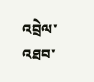འབྲེལ་འཐབ་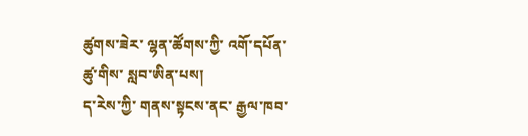ཚུགས་ཟེར་ ལྷན་ཚོགས་ཀྱི་ འགོ་དཔོན་ཚུ་གིས་ སླབ་ཨིན་པས།
ད་རེས་ཀྱི་ གནས་སྟངས་ནང་ རྒྱལ་ཁབ་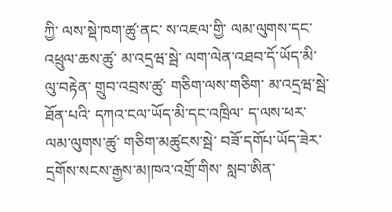ཀྱི་ ལས་སྡེ་ཁག་ཚུ་ནང་ ས་འཇལ་གྱི་ ལམ་ལུགས་དང་ འཕྲུལ་ཆས་ཚུ་ མ་འདྲཝ་སྦེ་ ལག་ལེན་འཐབ་དོ་ཡོད་མི་ལུ་བརྟེན་ གྲུབ་འབྲས་ཚུ་ གཅིག་ལས་གཅིག་ མ་འདྲཝ་སྦེ་ཐོན་པའི་ དཀའ་ངལ་ཡོད་མི་དང་འཁྲིལ་ ད་ལས་ཕར་ ལམ་ལུགས་ཚུ་ གཅིག་མཚུངས་སྦེ་ བཟོ་དགོཔ་ཡོད་ཟེར་ དྲགོས་སངས་རྒྱས་མ།ཁའ་འགྲོ་གིས་ སླབ་ཨིན་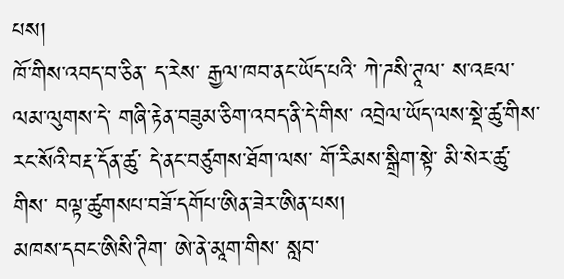པས།
ཁོ་གིས་འབད་བ་ཅིན་ ད་རེས་ རྒྱལ་ཁབ་ནང་ཡོད་པའི་ ཀེ་ཌསི་ཊཱལ་ ས་འཇལ་ལམ་ལུགས་དེ་ གཞི་རྟེན་བཟུམ་ཅིག་འབད་ནི་དེ་གིས་ འབྲེལ་ཡོད་ལས་སྡེ་ཚུ་གིས་ རང་སོའི་བརྡ་དོན་ཚུ་ དེ་ནང་བཙུགས་ཐོག་ལས་ གོ་རིམས་སྒྲིག་སྟེ་ མི་སེར་ཚུ་གིས་ བལྟ་ཚུགསཔ་བཟོ་དགོཔ་ཨིན་ཟེར་ཨིན་པས།
མཁས་དབང་ཨིསི་ཊིག་ ཨེ་ནེ་མཱག་གིས་ སླབ་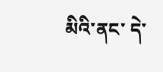མིའི་ནང་ དེ་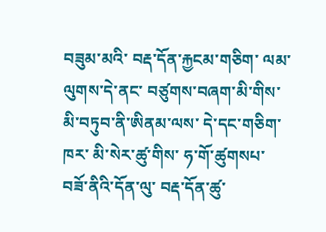བཟུམ་མའི་ བརྡ་དོན་རྐྱངམ་གཅིག་ ལམ་ལུགས་དེ་ནང་ བཙུགས་བཞག་མི་གིས་ མི་བཏུབ་ནི་ཨིནམ་ལས་ དེ་དང་གཅིག་ཁར་ མི་སེར་ཚུ་གིས་ ཧ་གོ་ཚུགསཔ་ བཟོ་ནིའི་དོན་ལུ་ བརྡ་དོན་ཚུ་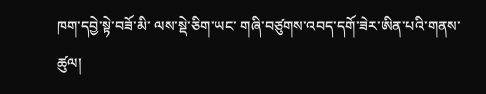ཁག་དབྱེ་སྟེ་བཟོ་མི་ ལས་སྡེ་ཅིག་ཡང་ གཞི་བཙུགས་འབད་དགོ་ཟེར་ཨིན་པའི་གནས་ཚུལ།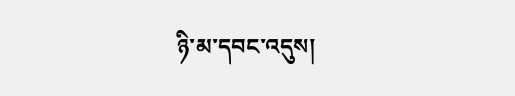ཉི་མ་དབང་འདུས།